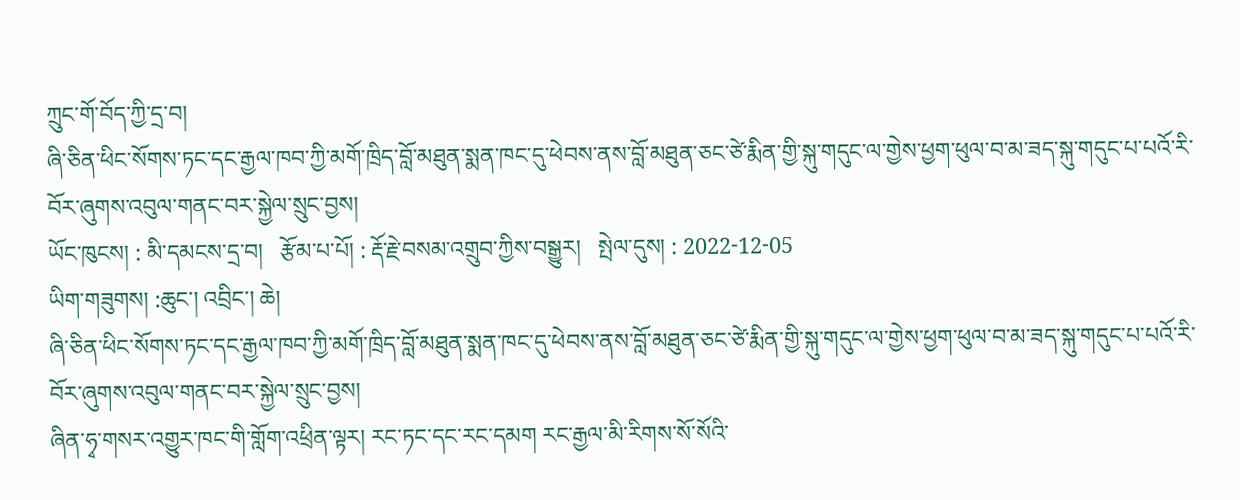ཀྲུང་གོ་བོད་ཀྱི་དྲ་བ།
ཞི་ཅིན་ཕིང་སོགས་ཏང་དང་རྒྱལ་ཁབ་ཀྱི་མགོ་ཁྲིད་བློ་མཐུན་སྨན་ཁང་དུ་ཕེབས་ནས་བློ་མཐུན་ཅང་ཙེ་རྨིན་གྱི་སྐུ་གདུང་ལ་གྱེས་ཕྱག་ཕུལ་བ་མ་ཟད་སྐུ་གདུང་པ་པའོ་རི་བོར་ཞུགས་འབུལ་གནང་བར་སྐྱེལ་སྲུང་བྱས།
ཡོང་ཁུངས། : མི་དམངས་དྲ་བ།   རྩོམ་པ་པོ། : རྡོ་རྗེ་བསམ་འགྲུབ་ཀྱིས་བསྒྱུར།   སྤེལ་དུས། : 2022-12-05
ཡིག་གཟུགས། :ཆུང་། འབྲིང་། ཆེ།
ཞི་ཅིན་ཕིང་སོགས་ཏང་དང་རྒྱལ་ཁབ་ཀྱི་མགོ་ཁྲིད་བློ་མཐུན་སྨན་ཁང་དུ་ཕེབས་ནས་བློ་མཐུན་ཅང་ཙེ་རྨིན་གྱི་སྐུ་གདུང་ལ་གྱེས་ཕྱག་ཕུལ་བ་མ་ཟད་སྐུ་གདུང་པ་པའོ་རི་བོར་ཞུགས་འབུལ་གནང་བར་སྐྱེལ་སྲུང་བྱས།
ཞིན་ཧྭ་གསར་འགྱུར་ཁང་གི་གློག་འཕྲིན་ལྟར། རང་ཏང་དང་རང་དམག རང་རྒྱལ་མི་རིགས་སོ་སོའི་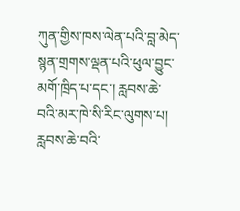ཀུན་གྱིས་ཁས་ལེན་པའི་བླ་མེད་སྙན་གྲགས་ལྡན་པའི་ཕུལ་བྱུང་མགོ་ཁྲིད་པ་དང་། རླབས་ཆེ་བའི་མར་ཁེ་སི་རིང་ལུགས་པ། རླབས་ཆེ་བའི་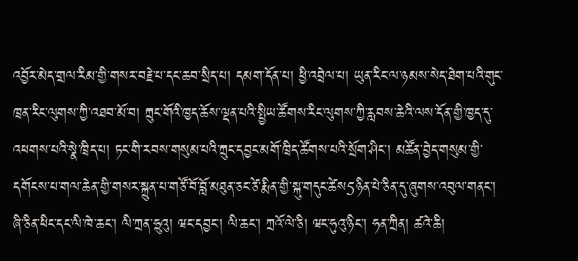འབྱོར་མེད་གྲལ་རིམ་གྱི་གསར་བརྗེ་པ་དང་ཆབ་སྲིད་པ། དམག་དོན་པ། ཕྱི་འབྲེལ་པ། ཡུན་རིང་ལ་ཉམས་སེད་ཐེག་པའི་གུང་ཁྲན་རིང་ལུགས་ཀྱི་འཐབ་མོ་བ། ཀྲུང་གོའི་ཁྱད་ཆོས་ལྡན་པའི་སྤྱིཡ་ཚོགས་རིང་ལུགས་ཀྱི་རླབས་ཆེའི་ལས་དོན་གྱི་ཁྱད་དུ་འཕགས་པའི་སྣེ་ཁྲིད་པ། ཏང་གི་རབས་གསུམ་པའི་ཀྲུང་དབྱང་མགོ་ཁྲིད་ཚོགས་པའི་སྲོག་ཤིང་། མཚོན་བྱེད་གསུམ་གྱི་དགོངས་པ་གལ་ཆེན་གྱི་གསར་སྐྲུན་པ་གཙོ་བོ་བློ་མཐུན་ཅང་ཙེ་རྨིན་གྱི་སྐུ་གདུང་ཚེས5ཉིན་པེ་ཅིན་དུ་ཞུགས་འབུལ་གནང་། ཞི་ཅིན་ཕིང་དང་ལི་ཁེ་ཆང་། ལི་ཀྲན་ཧྲུའུ། ཝང་དབྱང་། ལི་ཆང་། ཀྲའོ་ལེ་ཅི། ཝང་ཧུའུ་ཉིང་། ཧན་ཀྲིན། ཚའེ་ཆི།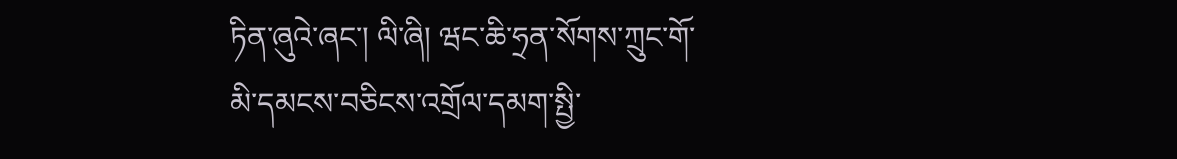ཏིན་ཞུའེ་ཞང་། ལི་ཞི། ཝང་ཆི་ཧྲན་སོགས་ཀྲུང་གོ་མི་དམངས་བཅིངས་འགྲོལ་དམག་སྤྱི་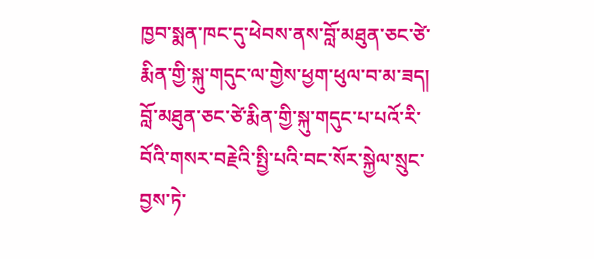ཁྱབ་སྨན་ཁང་དུ་ཕེབས་ནས་བློ་མཐུན་ཅང་ཙེ་རྨིན་གྱི་སྐུ་གདུང་ལ་གྱེས་ཕྱག་ཕུལ་བ་མ་ཟད། བློ་མཐུན་ཅང་ཙེ་རྨིན་གྱི་སྐུ་གདུང་པ་པའོ་རི་བོའི་གསར་བརྗེའི་སྤྱི་པའི་བང་སོར་སྐྱེལ་སྲུང་བྱས་ཏེ་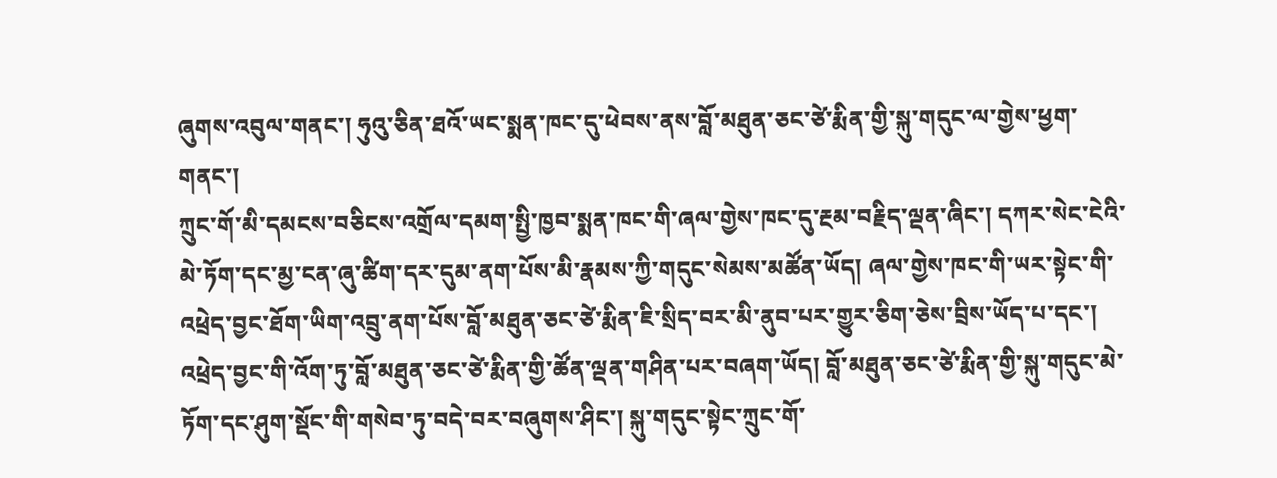ཞུགས་འབུལ་གནང་། ཧུའུ་ཅིན་ཐའོ་ཡང་སྨན་ཁང་དུ་ཕེབས་ནས་བློ་མཐུན་ཅང་ཙེ་རྨིན་གྱི་སྐུ་གདུང་ལ་གྱེས་ཕྱག་གནང་།
ཀྲུང་གོ་མི་དམངས་བཅིངས་འགྲོལ་དམག་སྤྱི་ཁྱབ་སྨན་ཁང་གི་ཞལ་གྱེས་ཁང་དུ་རྔམ་བརྗིད་ལྡན་ཞིང་། དཀར་སེང་ངེའི་མེ་ཏོག་དང་མྱ་ངན་ཞུ་ཚིག་དར་དུམ་ནག་པོས་མི་རྣམས་ཀྱི་གདུང་སེམས་མཚོན་ཡོད། ཞལ་གྱེས་ཁང་གི་ཡར་སྟེང་གི་འཕྲེད་བྱང་ཐོག་ཡིག་འབྲུ་ནག་པོས་བློ་མཐུན་ཅང་ཙེ་རྨིན་ཇི་སྲིད་བར་མི་ནུབ་པར་གྱུར་ཅིག་ཅེས་བྲིས་ཡོད་པ་དང་། འཕྲེད་བྱང་གི་འོག་ཏུ་བློ་མཐུན་ཅང་ཙེ་རྨིན་གྱི་ཚོན་ལྡན་གཤིན་པར་བཞག་ཡོད། བློ་མཐུན་ཅང་ཙེ་རྨིན་གྱི་སྐུ་གདུང་མེ་ཏོག་དང་ཤུག་སྡོང་གི་གསེབ་ཏུ་བདེ་བར་བཞུགས་ཤིང་། སྐུ་གདུང་སྟེང་ཀྲུང་གོ་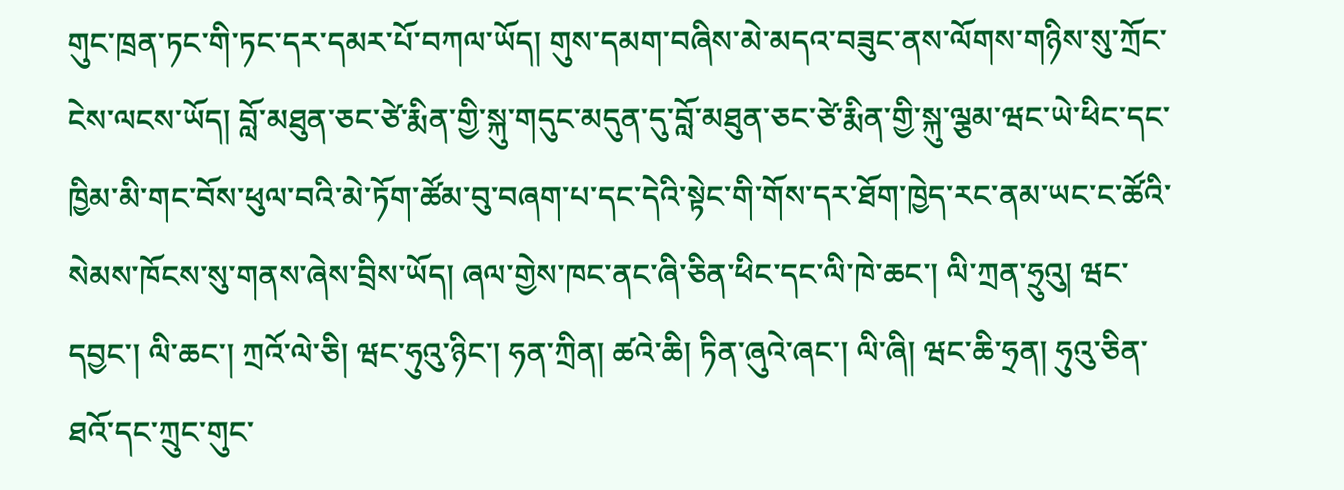གུང་ཁྲན་ཏང་གི་ཏང་དར་དམར་པོ་བཀལ་ཡོད། གུས་དམག་བཞིས་མེ་མདའ་བཟུང་ནས་ལོགས་གཉིས་སུ་ཀྲོང་ངེས་ལངས་ཡོད། བློ་མཐུན་ཅང་ཙེ་རྨིན་གྱི་སྐུ་གདུང་མདུན་དུ་བློ་མཐུན་ཅང་ཙེ་རྨིན་གྱི་སྐུ་ལྕམ་ཝང་ཡེ་ཕིང་དང་ཁྱིམ་མི་གང་བོས་ཕུལ་བའི་མེ་ཏོག་ཚོམ་བུ་བཞག་པ་དང་དེའི་སྟེང་གི་གོས་དར་ཐོག་ཁྱེད་རང་ནམ་ཡང་ང་ཚོའི་སེམས་ཁོངས་སུ་གནས་ཞེས་བྲིས་ཡོད། ཞལ་གྱེས་ཁང་ནང་ཞི་ཅིན་ཕིང་དང་ལི་ཁེ་ཆང་། ལི་ཀྲན་ཧྲུའུ། ཝང་དབྱང་། ལི་ཆང་། ཀྲའོ་ལེ་ཅི། ཝང་ཧུའུ་ཉིང་། ཧན་ཀྲིན། ཚའེ་ཆི། ཏིན་ཞུའེ་ཞང་། ལི་ཞི། ཝང་ཆི་ཧྲན། ཧུའུ་ཅིན་ཐའོ་དང་ཀྲུང་གུང་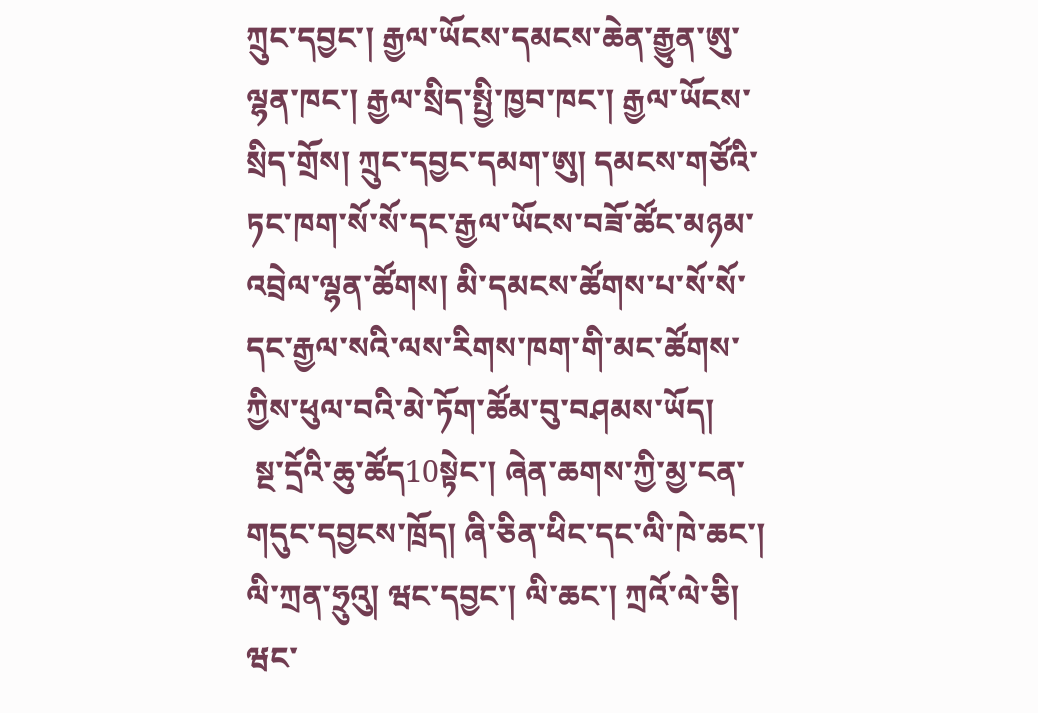ཀྲུང་དབྱང་། རྒྱལ་ཡོངས་དམངས་ཆེན་རྒྱུན་ཨུ་ལྷན་ཁང་། རྒྱལ་སྲིད་སྤྱི་ཁྱབ་ཁང་། རྒྱལ་ཡོངས་སྲིད་གྲོས། ཀྲུང་དབྱང་དམག་ཨུ། དམངས་གཙོའི་ཏང་ཁག་སོ་སོ་དང་རྒྱལ་ཡོངས་བཟོ་ཚོང་མཉམ་འབྲེལ་ལྷན་ཚོགས། མི་དམངས་ཚོགས་པ་སོ་སོ་དང་རྒྱལ་སའི་ལས་རིགས་ཁག་གི་མང་ཚོགས་ཀྱིས་ཕུལ་བའི་མེ་ཏོག་ཚོམ་བུ་བཤམས་ཡོད།
 སྔ་དྲོའི་ཆུ་ཚོད10སྟེང་། ཞེན་ཆགས་ཀྱི་མྱ་ངན་གདུང་དབྱངས་ཁྲོད། ཞི་ཅིན་ཕིང་དང་ལི་ཁེ་ཆང་། ལི་ཀྲན་ཧྲུའུ། ཝང་དབྱང་། ལི་ཆང་། ཀྲའོ་ལེ་ཅི། ཝང་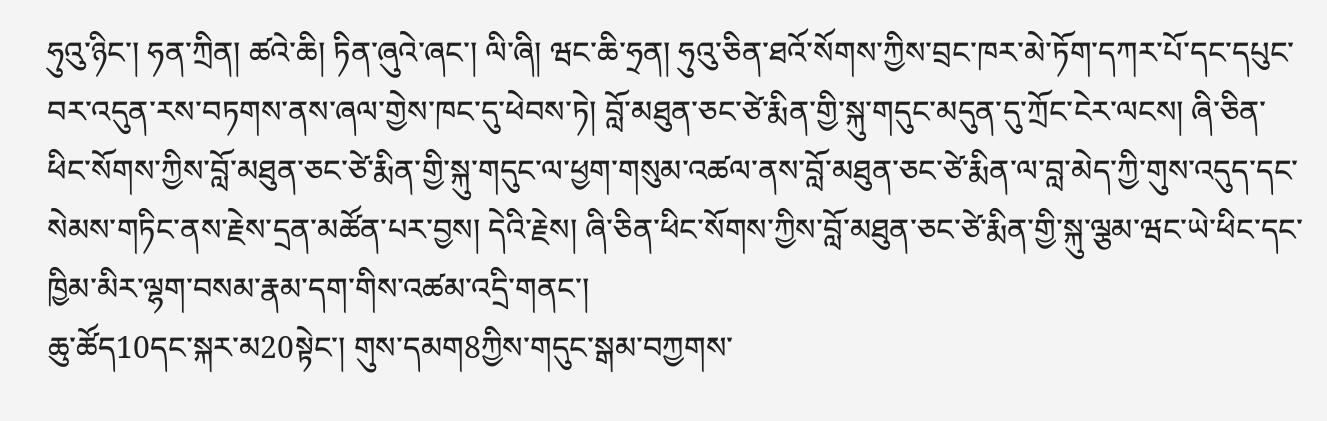ཧུའུ་ཉིང་། ཧན་ཀྲིན། ཚའེ་ཆི། ཏིན་ཞུའེ་ཞང་། ལི་ཞི། ཝང་ཆི་ཧྲན། ཧུའུ་ཅིན་ཐའོ་སོགས་ཀྱིས་བྲང་ཁར་མེ་ཏོག་དཀར་པོ་དང་དཔུང་བར་འདུན་རས་བཏགས་ནས་ཞལ་གྱེས་ཁང་དུ་ཕེབས་ཏེ། བློ་མཐུན་ཅང་ཙེ་རྨིན་གྱི་སྐུ་གདུང་མདུན་དུ་ཀྲོང་ངེར་ལངས། ཞི་ཅིན་ཕིང་སོགས་ཀྱིས་བློ་མཐུན་ཅང་ཙེ་རྨིན་གྱི་སྐུ་གདུང་ལ་ཕྱག་གསུམ་འཚལ་ནས་བློ་མཐུན་ཅང་ཙེ་རྨིན་ལ་བླ་མེད་ཀྱི་གུས་འདུད་དང་སེམས་གཏིང་ནས་རྗེས་དྲན་མཚོན་པར་བྱས། དེའི་རྗེས། ཞི་ཅིན་ཕིང་སོགས་ཀྱིས་བློ་མཐུན་ཅང་ཙེ་རྨིན་གྱི་སྐུ་ལྕམ་ཝང་ཡེ་ཕིང་དང་ཁྱིམ་མིར་ལྷག་བསམ་རྣམ་དག་གིས་འཚམ་འདྲི་གནང་།
ཆུ་ཚོད10དང་སྐར་མ20སྟེང་། གུས་དམག8ཀྱིས་གདུང་སྒམ་བཀྱགས་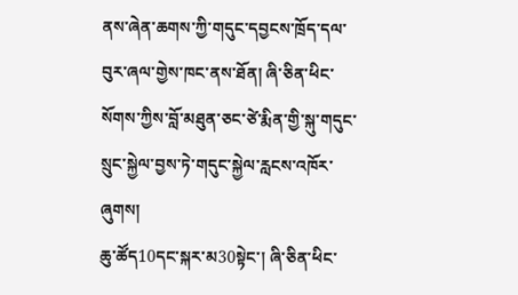ནས་ཞེན་ཆགས་ཀྱི་གདུང་དབྱངས་ཁྲོད་དལ་བུར་ཞལ་གྱེས་ཁང་ནས་ཐོན། ཞི་ཅིན་ཕིང་སོགས་ཀྱིས་བློ་མཐུན་ཅང་ཙེ་རྨིན་གྱི་སྐུ་གདུང་སྲུང་སྐྱེལ་བྱས་ཏེ་གདུང་སྐྱེལ་རླངས་འཁོར་ཞུགས།
ཆུ་ཚོད10དང་སྐར་མ30སྟེང་། ཞི་ཅིན་ཕིང་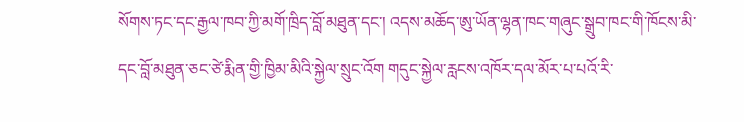སོགས་ཏང་དང་རྒྱལ་ཁབ་ཀྱི་མགོ་ཁྲིད་བློ་མཐུན་དང་། འདས་མཆོད་ཨུ་ཡོན་ལྷན་ཁང་གཞུང་སྒྲུབ་ཁང་གི་ཁོངས་མི་དང་བློ་མཐུན་ཅང་ཙེ་རྨིན་གྱི་ཁྱིམ་མིའི་སྐྱེལ་སྲུང་འོག གདུང་སྐྱེལ་རླངས་འཁོར་དལ་མོར་པ་པའོ་རི་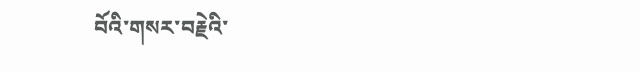བོའི་གསར་བརྗེའི་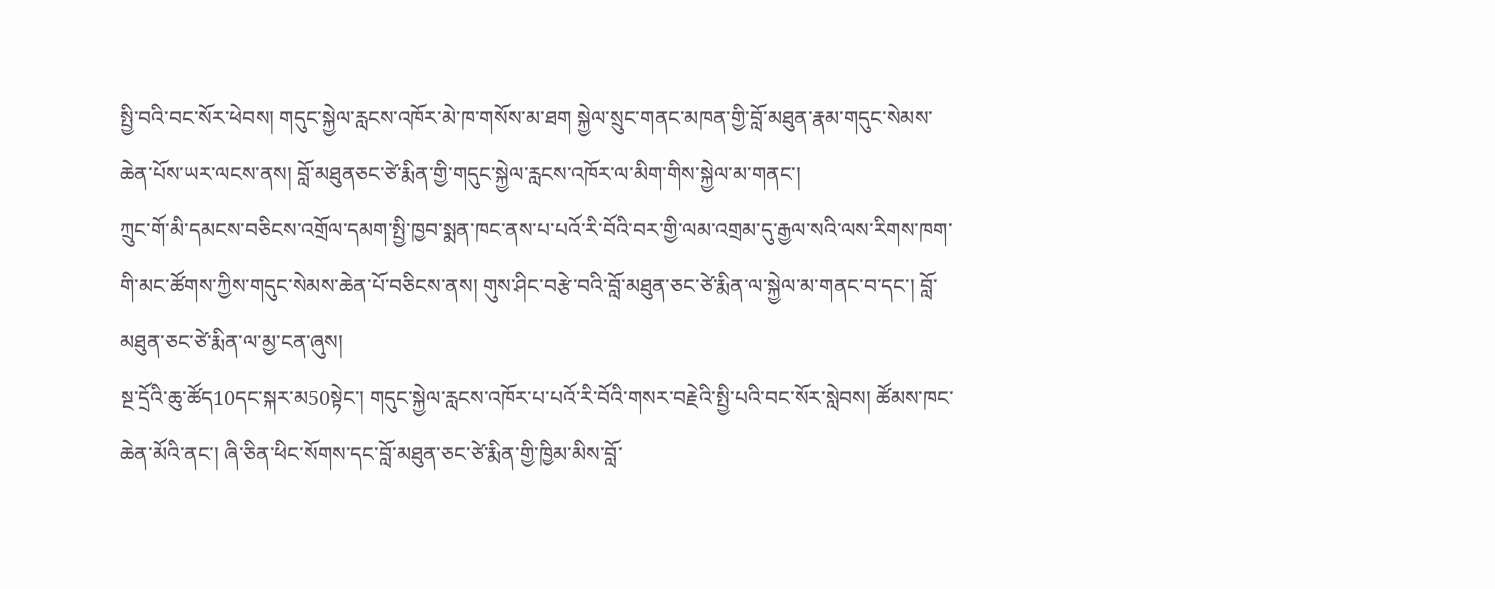སྤྱི་བའི་བང་སོར་ཕེབས། གདུང་སྐྱེལ་རླངས་འཁོར་མེ་ཁ་གསོས་མ་ཐག སྐྱེལ་སྲུང་གནང་མཁན་གྱི་བློ་མཐུན་རྣམ་གདུང་སེམས་ཆེན་པོས་ཡར་ལངས་ནས། བློ་མཐུནཅང་ཙེ་རྨིན་གྱི་གདུང་སྐྱེལ་རླངས་འཁོར་ལ་མིག་གིས་སྐྱེལ་མ་གནང་།
ཀྲུང་གོ་མི་དམངས་བཅིངས་འགྲོལ་དམག་སྤྱི་ཁྱབ་སྨན་ཁང་ནས་པ་པའོ་རི་བོའི་བར་གྱི་ལམ་འགྲམ་དུ་རྒྱལ་སའི་ལས་རིགས་ཁག་གི་མང་ཚོགས་ཀྱིས་གདུང་སེམས་ཆེན་པོ་བཅིངས་ནས། གུས་ཤིང་བརྩེ་བའི་བློ་མཐུན་ཅང་ཙེ་རྨིན་ལ་སྐྱེལ་མ་གནང་བ་དང་། བློ་མཐུན་ཅང་ཙེ་རྨིན་ལ་མྱ་ངན་ཞུས།
སྔ་དྲོའི་ཆུ་ཚོད10དང་སྐར་མ50སྟེང་། གདུང་སྐྱེལ་རླངས་འཁོར་པ་པའོ་རི་བོའི་གསར་བརྗེའི་སྤྱི་པའི་བང་སོར་སླེབས། ཚོམས་ཁང་ཆེན་མོའི་ནང་། ཞི་ཅིན་ཕིང་སོགས་དང་བློ་མཐུན་ཅང་ཙེ་རྨིན་གྱི་ཁྱིམ་མིས་བློ་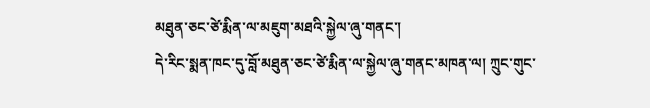མཐུན་ཅང་ཙེ་རྨིན་ལ་མཇུག་མཐའི་སྐྱེལ་ཞུ་གནང་།
དེ་རིང་སྨན་ཁང་དུ་བློ་མཐུན་ཅང་ཙེ་རྨིན་ལ་སྐྱེལ་ཞུ་གནང་མཁན་ལ། ཀྲུང་གུང་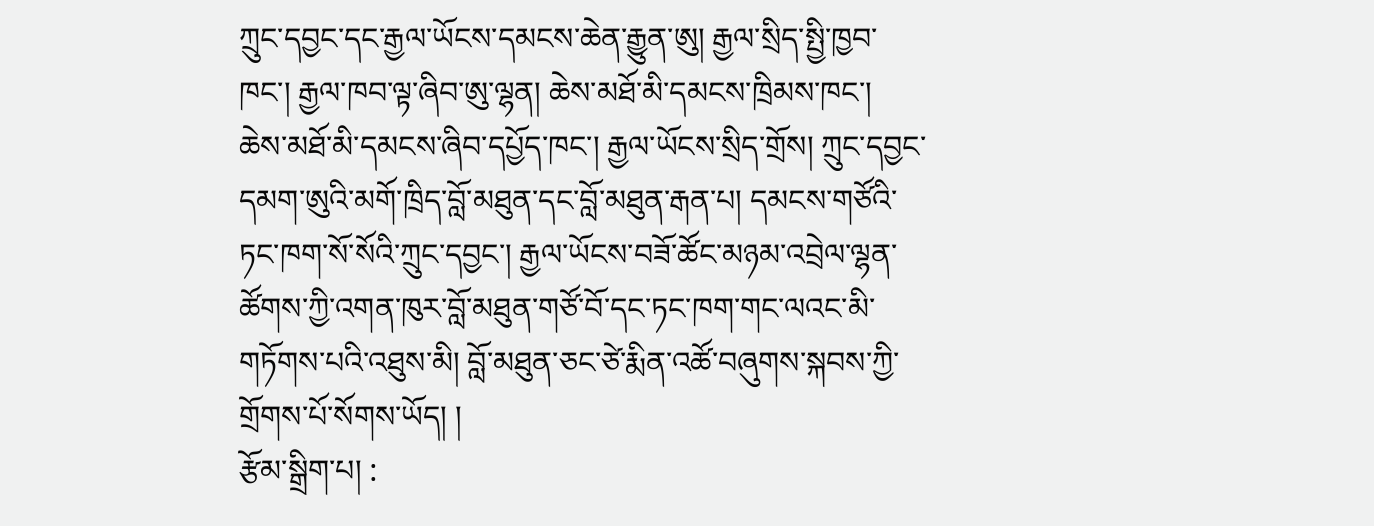ཀྲུང་དབྱང་དང་རྒྱལ་ཡོངས་དམངས་ཆེན་རྒྱུན་ཨུ། རྒྱལ་སྲིད་སྤྱི་ཁྱབ་ཁང་། རྒྱལ་ཁབ་ལྟ་ཞིབ་ཨུ་ལྷན། ཆེས་མཐོ་མི་དམངས་ཁྲིམས་ཁང་། ཆེས་མཐོ་མི་དམངས་ཞིབ་དཔྱོད་ཁང་། རྒྱལ་ཡོངས་སྲིད་གྲོས། ཀྲུང་དབྱང་དམག་ཨུའི་མགོ་ཁྲིད་བློ་མཐུན་དང་བློ་མཐུན་རྒན་པ། དམངས་གཙོའི་ཏང་ཁག་སོ་སོའི་ཀྲུང་དབྱང་། རྒྱལ་ཡོངས་བཟོ་ཚོང་མཉམ་འབྲེལ་ལྷན་ཚོགས་ཀྱི་འགན་ཁུར་བློ་མཐུན་གཙོ་བོ་དང་ཏང་ཁག་གང་ལའང་མི་གཏོགས་པའི་འཐུས་མི། བློ་མཐུན་ཅང་ཙེ་རྨིན་འཚོ་བཞུགས་སྐབས་ཀྱི་གྲོགས་པོ་སོགས་ཡོད། །
རྩོམ་སྒྲིག་པ། :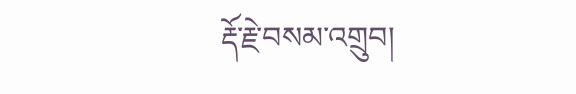རྡོ་རྗེ་བསམ་འགྲུབ།